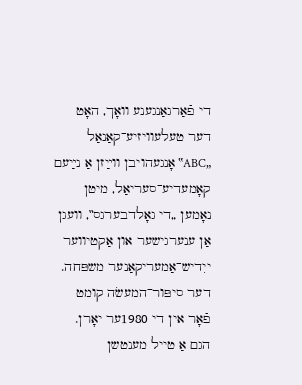די פֿאַרגאַנגענע וואָך, האָט דער טעלעוויזיע־קאַנאַל „ABC‟ אָנגעהויבן ווײַזן אַ נײַעם קאָמעדיע־סעריאַל, מיטן נאָמען „די גאָלדבערגס‟, וועגן אַן ענערגישער און אַקטיווער ייִדיש־אַמעריקאַנער משפּחה. דער סיפּור־המעשׂה קומט פֿאָר אין די 1980ער יאָרן. הגם אַ טייל מענטשן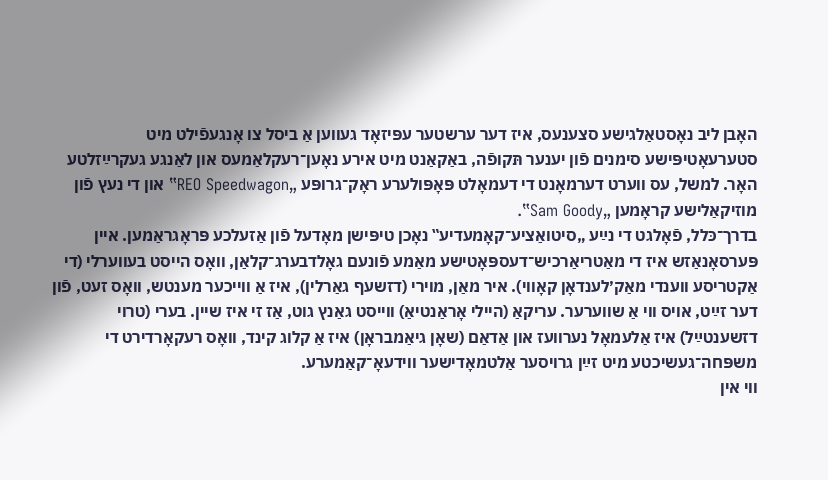האָבן ליב נאָסטאַלגישע סצענעס, איז דער ערשטער עפּיזאָד געווען אַ ביסל צו אָנגעפֿילט מיט סטערעאָטיפּישע סימנים פֿון יענער תּקופֿה, באַקאַנט מיט אירע נאָען־רעקלאַמעס און לאַנגע געקרײַזלטע האָר. למשל, עס ווערט דערמאָנט די דעמאָלט פּאָפּולערע ראָק־גרופּע „REO Speedwagon‟ און די נעץ פֿון מוזיקאַלישע קראָמען „Sam Goody‟.
בדרך־כּלל, פֿאָלגט די נײַע „סיטואַציע־קאָמעדיע‟ נאָכן טיפּישן מאָדעל פֿון אַזעלכע פּראָגראַמען. איין פּערסאָנאַזש איז די מאַטריאַרכיש־דעספּאָטישע מאַמע פֿונעם גאָלדבערג־קלאַן, וואָס הייסט בעווערלי (די אַקטריסע ווענדי מאַק׳לענדאָן קאָווי). איר מאַן, מוירי (דזשעף גאַרלין), איז אַ ווייכער מענטש, וואָס זעט, פֿון דער זײַט, אויס ווי אַ שווערער. עריקאַ (היילי אָראַנטיאַ) ווייסט גאַנץ גוט, אַז זי איז שיין. בערי (טרוי דזשענטײַל) איז אַלעמאָל נערוועז און אַדאַם (שאָן גיאַמבראָן) איז אַ קלוג קינד, וואָס רעקאָרדירט די משפּחה־געשיכטע מיט זײַן גרויסער אַלטמאָדישער ווידעאָ־קאַמערע.
ווי אין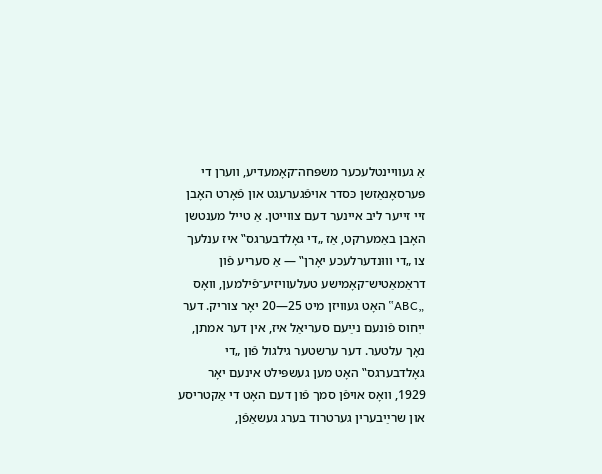אַ געוויינטלעכער משפּחה־קאָמעדיע, ווערן די פּערסאָנאַזשן כּסדר אויפֿגערעגט און פֿאָרט האָבן זיי זייער ליב איינער דעם צווייטן. אַ טייל מענטשן האָבן באַמערקט, אַז „די גאָלדבערגס‟ איז ענלעך צו „די וווּנדערלעכע יאָרן‟ — אַ סעריע פֿון דראַמאַטיש־קאָמישע טעלעוויזיע־פֿילמען, וואָס „ABC‟ האָט געוויזן מיט 25—20 יאָר צוריק. דער ייִחוס פֿונעם נײַעם סעריאַל איז, אין דער אמתן, נאָך עלטער. דער ערשטער גילגול פֿון „די גאָלדבערגס‟ האָט מען געשפּילט אינעם יאָר 1929, וואָס אויפֿן סמך פֿון דעם האָט די אַקטריסע און שרײַבערין גערטרוד בערג געשאַפֿן,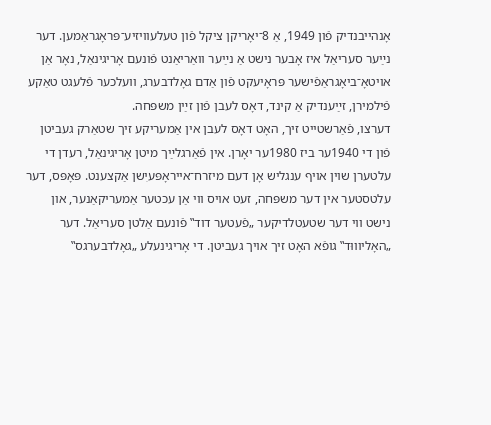אָנהייבנדיק פֿון 1949, אַ 8־יאָריקן ציקל פֿון טעלעוויזיע־פּראָגראַמען. דער נײַער סעריאַל איז אָבער נישט אַ נײַער וואַריאַנט פֿונעם אָריגינאַל, נאָר אַן אויטאָ־ביאָגראַפֿישער פּראָיעקט פֿון אַדם גאָלדבערג, וועלכער פֿלעגט טאַקע פֿילמירן, זײַענדיק אַ קינד, דאָס לעבן פֿון זײַן משפּחה.
דערצו, פֿאַרשטייט זיך, האָט דאָס לעבן אין אַמעריקע זיך שטאַרק געביטן פֿון די 1940ער ביז 1980ער יאָרן. אין פֿאַרגלײַך מיטן אָריגינאַל, רעדן די עלטערן שוין אויף ענגליש אָן דעם מיזרח־אייראָפּעיִשן אַקצענט. פּאָפּס, דער עלטסטער אין דער משפּחה, זעט אויס ווי אַן עכטער אַמעריקאַנער, און נישט ווי דער שטעטלדיקער „פֿעטער דוד‟ פֿונעם אַלטן סעריאַל. דער „האָליוווּד‟ גופֿא האָט זיך אויך געביטן. די אָריגינעלע „גאָלדבערגס‟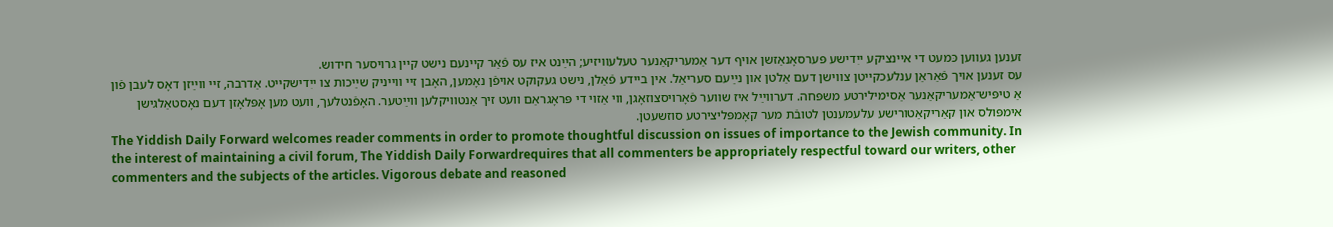זענען געווען כּמעט די איינציקע ייִדישע פּערסאָנאַזשן אויף דער אַמעריקאַנער טעלעוויזיע; הײַנט איז עס פֿאַר קיינעם נישט קיין גרויסער חידוש.
עס זענען אויך פֿאַראַן ענלעכקייטן צווישן דעם אַלטן און נײַעם סעריאַל. אין ביידע פֿאַלן, נישט געקוקט אויפֿן נאָמען, האָבן זיי ווייניק שײַכות צו ייִדישקייט. אַדרבה, זיי ווײַזן דאָס לעבן פֿון אַ טיפּיש־אַמעריקאַנער אַסימילירטע משפּחה. דערווײַל איז שווער פֿאָרויסצוזאָגן, ווי אַזוי די פּראָגראַם וועט זיך אַנטוויקלען ווײַטער. האָפֿנטלעך, וועט מען אָפּלאָזן דעם נאָסטאַלגישן אימפּולס און קאַריקאַטורישע עלעמענטן לטובֿת מער קאָמפּליצירטע סוזשעטן.
The Yiddish Daily Forward welcomes reader comments in order to promote thoughtful discussion on issues of importance to the Jewish community. In the interest of maintaining a civil forum, The Yiddish Daily Forwardrequires that all commenters be appropriately respectful toward our writers, other commenters and the subjects of the articles. Vigorous debate and reasoned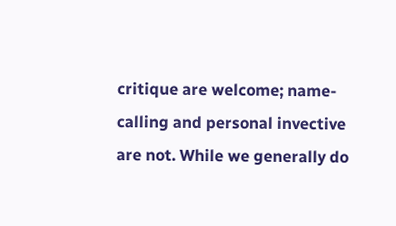critique are welcome; name-calling and personal invective are not. While we generally do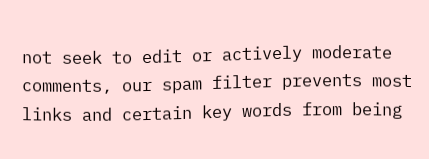not seek to edit or actively moderate comments, our spam filter prevents most links and certain key words from being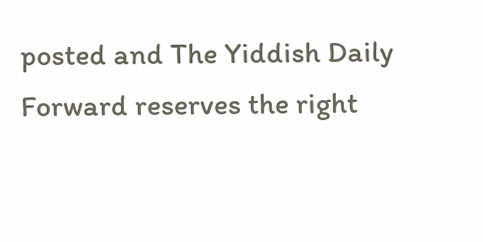posted and The Yiddish Daily Forward reserves the right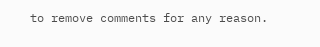to remove comments for any reason.